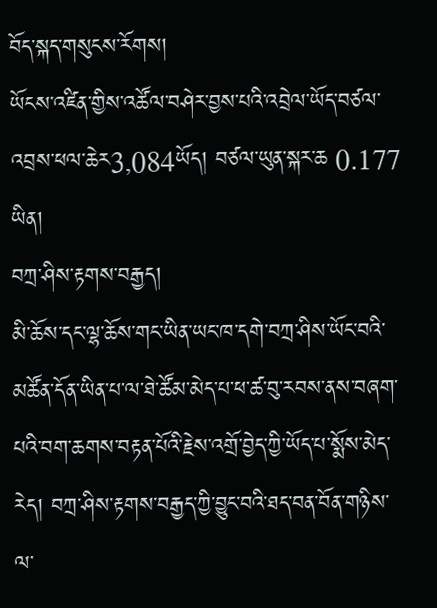བོད་སྐད་གསུངས་རོགས།
ཡོངས་འཛིན་གྱིས་འཚོལ་བཤེར་བྱས་པའི་འབྲེལ་ཡོད་བཙལ་འབྲས་ཕལ་ཆེར3,084ཡོད། བཙལ་ཡུན་སྐར་ཆ 0.177
ཡིན།
བཀྲ་ཤིས་རྟགས་བརྒྱད།
མི་ཆོས་དང་ལྷ་ཆོས་གང་ཡིན་ཡང་ཁ་དགེ་བཀྲ་ཤིས་ཡོང་བའི་མཚོན་དོན་ཡིན་པ་ལ་ཐེ་ཚོམ་མེད་པ་ཕ་ཚ་བུ་རབས་ནས་བཞག་པའི་བག་ཆགས་བརྟན་པོའི་རྗེས་འགྲོ་བྱེད་ཀྱི་ཡོད་པ་སྨོས་མེད་རེད། བཀྲ་ཤིས་རྟགས་བརྒྱད་ཀྱི་བྱུང་བའི་ཐད་བན་བོན་གཉིས་ལ་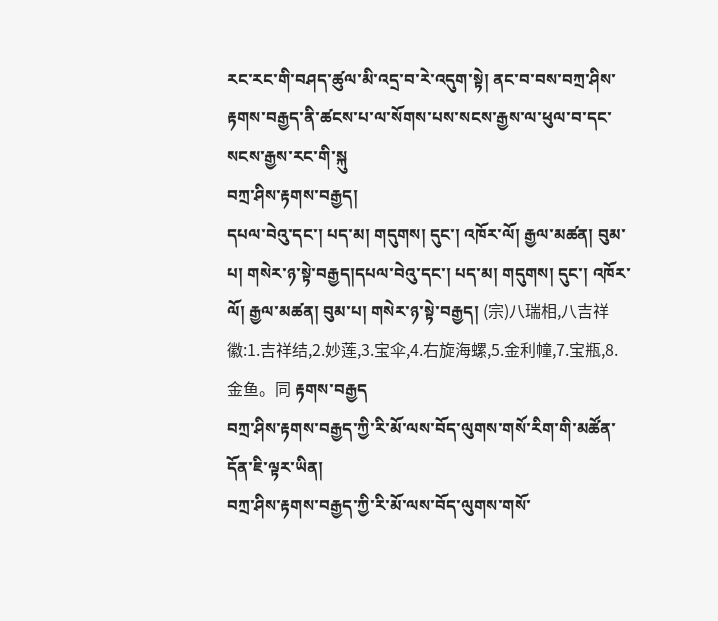རང་རང་གི་བཤད་ཚུལ་མི་འདྲ་བ་རེ་འདུག་སྟེ། ནང་བ་བས་བཀྲ་ཤིས་རྟགས་བརྒྱད་ནི་ཚངས་པ་ལ་སོགས་པས་སངས་རྒྱས་ལ་ཕུལ་བ་དང་སངས་རྒྱས་རང་གི་སྐུ
བཀྲ་ཤིས་རྟགས་བརྒྱད།
དཔལ་བེའུ་དང་། པད་མ། གདུགས། དུང་། འཁོར་ལོ། རྒྱལ་མཚན། བུམ་པ། གསེར་ཉ་སྟེ་བརྒྱད།དཔལ་བེའུ་དང་། པད་མ། གདུགས། དུང་། འཁོར་ལོ། རྒྱལ་མཚན། བུམ་པ། གསེར་ཉ་སྟེ་བརྒྱད། (宗)八瑞相,八吉祥徽:1.吉祥结,2.妙莲,3.宝伞,4.右旋海螺,5.金利幢,7.宝瓶,8.金鱼。同 རྟགས་བརྒྱད
བཀྲ་ཤིས་རྟགས་བརྒྱད་ཀྱི་རི་མོ་ལས་བོད་ལུགས་གསོ་རིག་གི་མཚོན་དོན་ཇི་ལྟར་ཡིན།
བཀྲ་ཤིས་རྟགས་བརྒྱད་ཀྱི་རི་མོ་ལས་བོད་ལུགས་གསོ་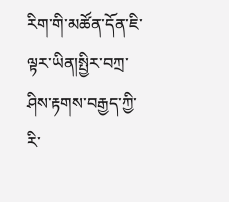རིག་གི་མཚོན་དོན་ཇི་ལྟར་ཡིན།སྤྱིར་བཀྲ་ཤིས་རྟགས་བརྒྱད་ཀྱི་རི་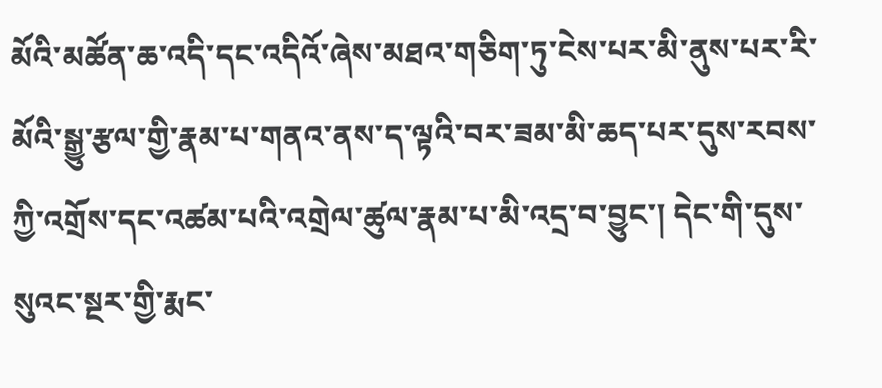མོའི་མཚོན་ཆ་འདི་དང་འདིའོ་ཞེས་མཐའ་གཅིག་ཏུ་ངེས་པར་མི་ནུས་པར་རི་མོའི་སྒྱུ་རྩལ་གྱི་རྣམ་པ་གནའ་ནས་ད་ལྟའི་བར་ཟམ་མི་ཆད་པར་དུས་རབས་ཀྱི་འགྲོས་དང་འཚམ་པའི་འགྲེལ་ཚུལ་རྣམ་པ་མི་འདྲ་བ་བྱུང་། དེང་གི་དུས་སུའང་སྔར་གྱི་རྨང་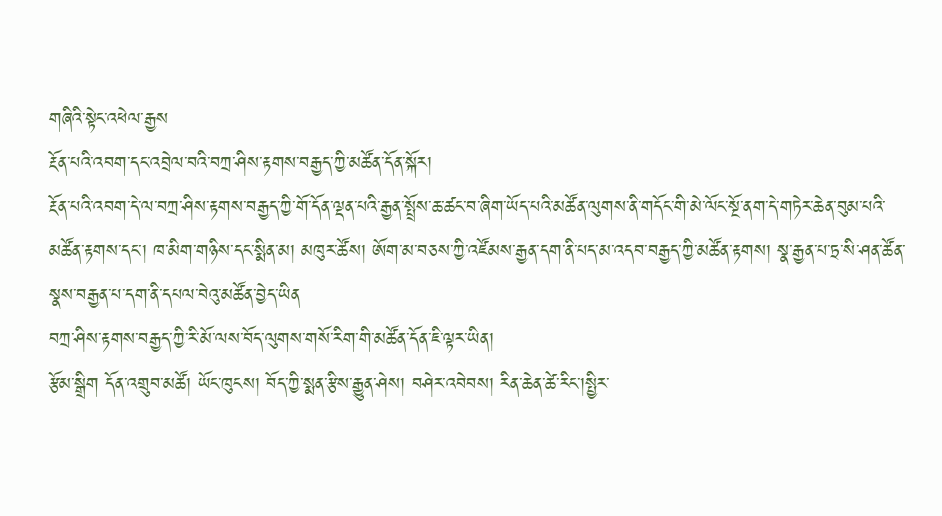གཞིའི་སྟེང་འཕེལ་རྒྱས
རྔོན་པའི་འབག་དང་འབྲེལ་བའི་བཀྲ་ཤིས་རྟགས་བརྒྱད་ཀྱི་མཚོན་དོན་སྐོར།
རྔོན་པའི་འབག་དེ་ལ་བཀྲ་ཤིས་རྟགས་བརྒྱད་ཀྱི་གོ་དོན་ལྡན་པའི་རྒྱན་སྤྲོས་ཆ་ཚང་བ་ཞིག་ཡོད་པའི་མཚོན་ལུགས་ནི་གདོང་གི་མེ་ལོང་སྔོ་ནག་དེ་གཏེར་ཆེན་བུམ་པའི་མཚོན་རྟགས་དང་། ཁ་མིག་གཉིས་དང་སྨིན་མ། མཁུར་ཚོས། ཨོག་མ་བཅས་ཀྱི་འཛོམས་རྒྱན་དག་ནི་པད་མ་འདབ་བརྒྱད་ཀྱི་མཚོན་རྟགས། སྣ་རྒྱན་པ་ཏྲ་སི་ཤན་ཚོན་སྣས་བརྒྱན་པ་དག་ནི་དཔལ་བེའུ་མཚོན་བྱེད་ཡིན
བཀྲ་ཤིས་རྟགས་བརྒྱད་ཀྱི་རི་མོ་ལས་བོད་ལུགས་གསོ་རིག་གི་མཚོན་དོན་ཇི་ལྟར་ཡིན།
རྩོམ་སྒྲིག དོན་འགྲུབ་མཚོ། ཡོང་ཁུངས། བོད་ཀྱི་སྨན་རྩིས་རྒྱུན་ཤེས། བཤེར་འབེབས། རིན་ཆེན་ཚེ་རིང་།སྤྱིར་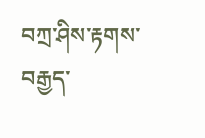བཀྲ་ཤིས་རྟགས་བརྒྱད་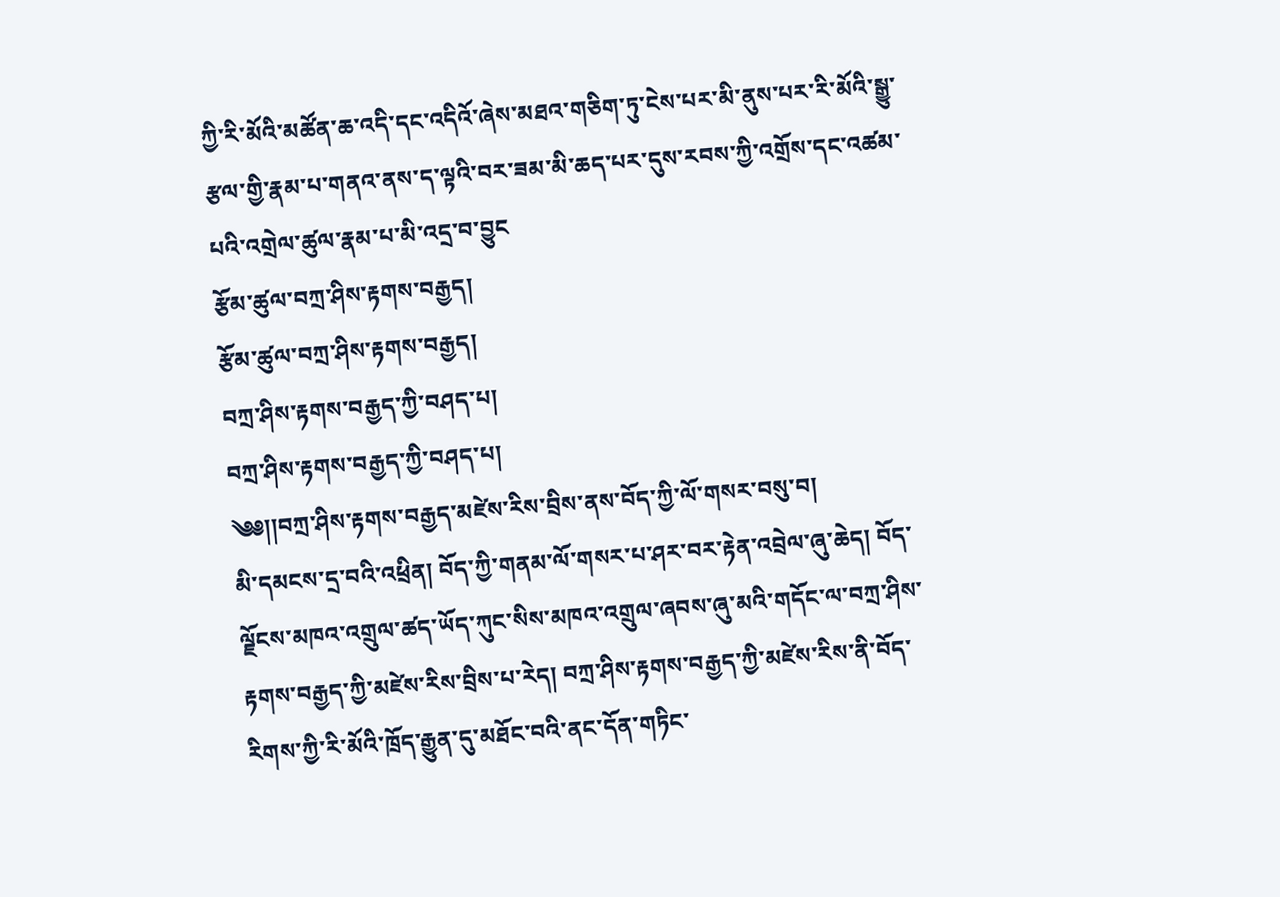ཀྱི་རི་མོའི་མཚོན་ཆ་འདི་དང་འདིའོ་ཞེས་མཐའ་གཅིག་ཏུ་ངེས་པར་མི་ནུས་པར་རི་མོའི་སྒྱུ་རྩལ་གྱི་རྣམ་པ་གནའ་ནས་ད་ལྟའི་བར་ཟམ་མི་ཆད་པར་དུས་རབས་ཀྱི་འགྲོས་དང་འཚམ་པའི་འགྲེལ་ཚུལ་རྣམ་པ་མི་འདྲ་བ་བྱུང
རྩོམ་ཚུལ་བཀྲ་ཤིས་རྟགས་བརྒྱད།
རྩོམ་ཚུལ་བཀྲ་ཤིས་རྟགས་བརྒྱད།
བཀྲ་ཤིས་རྟགས་བརྒྱད་ཀྱི་བཤད་པ།
བཀྲ་ཤིས་རྟགས་བརྒྱད་ཀྱི་བཤད་པ།
༄༅།།བཀྲ་ཤིས་རྟགས་བརྒྱད་མཛེས་རིས་བྲིས་ནས་བོད་ཀྱི་ལོ་གསར་བསུ་བ།
མི་དམངས་དྲ་བའི་འཕྲིན། བོད་ཀྱི་གནམ་ལོ་གསར་པ་ཤར་བར་རྟེན་འབྲེལ་ཞུ་ཆེད། བོད་ལྗོངས་མཁའ་འགྲུལ་ཚད་ཡོད་ཀུང་སིས་མཁའ་འགྲུལ་ཞབས་ཞུ་མའི་གདོང་ལ་བཀྲ་ཤིས་རྟགས་བརྒྱད་ཀྱི་མཛེས་རིས་བྲིས་པ་རེད། བཀྲ་ཤིས་རྟགས་བརྒྱད་ཀྱི་མཛེས་རིས་ནི་བོད་རིགས་ཀྱི་རི་མོའི་ཁྲོད་རྒྱུན་དུ་མཐོང་བའི་ནང་དོན་གཏིང་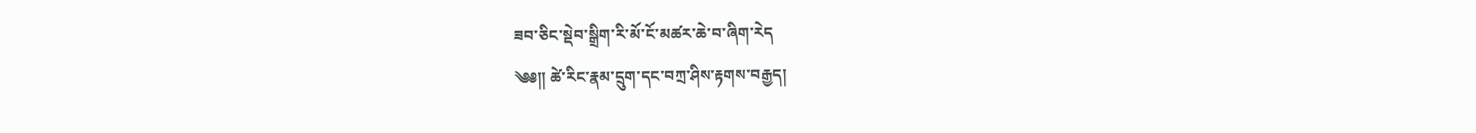ཟབ་ཅིང་སྡེབ་སྒྲིག་རི་མོ་ངོ་མཚར་ཆེ་བ་ཞིག་རེད
༄༅།། ཚེ་རིང་རྣམ་དྲུག་དང་བཀྲ་ཤིས་རྟགས་བརྒྱད།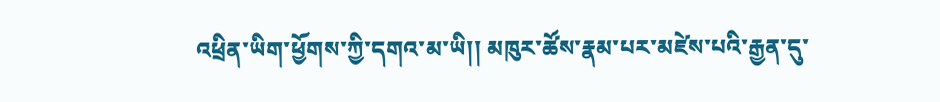འཕྲིན་ཡིག་ཕྱོགས་ཀྱི་དགའ་མ་ཡི།། མཁུར་ཚོས་རྣམ་པར་མཛེས་པའི་རྒྱན་དུ་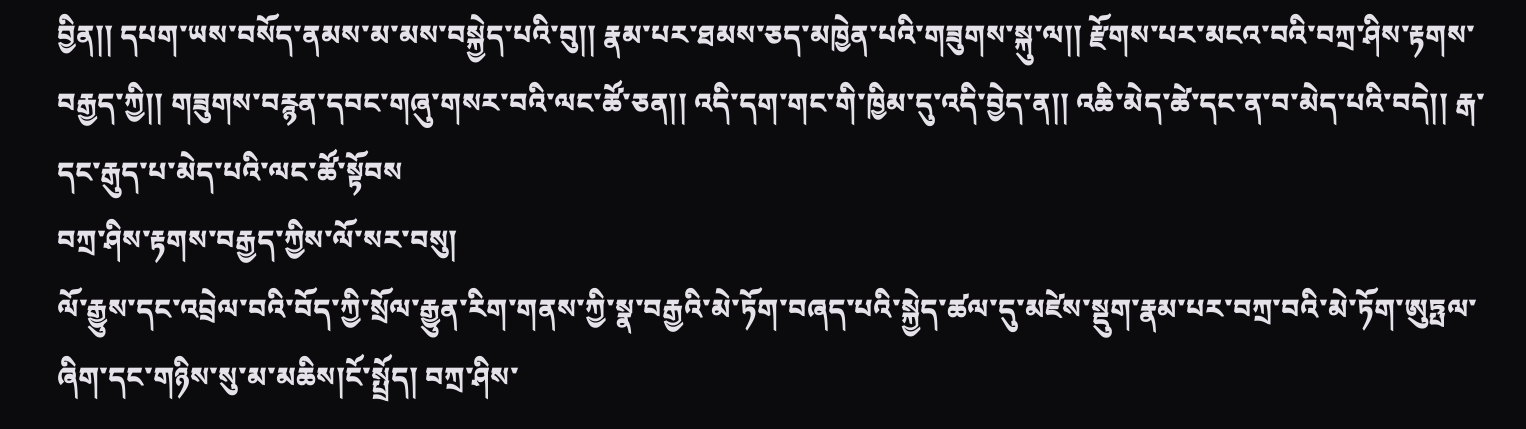བྱིན།། དཔག་ཡས་བསོད་ནམས་མ་མས་བསྐྱེད་པའི་བུ།། རྣམ་པར་ཐམས་ཅད་མཁྱེན་པའི་གཟུགས་སྐུ་ལ།། རྫོགས་པར་མངའ་བའི་བཀྲ་ཤིས་རྟགས་བརྒྱད་ཀྱི།། གཟུགས་བརྙན་དབང་གཞུ་གསར་བའི་ལང་ཚོ་ཅན།། འདི་དག་གང་གི་ཁྱིམ་དུ་འདི་བྱེད་ན།། འཆི་མེད་ཚེ་དང་ན་བ་མེད་པའི་བདེ།། རྒ་དང་རྒུད་པ་མེད་པའི་ལང་ཚོ་སྟོབས
བཀྲ་ཤིས་རྟགས་བརྒྱད་ཀྱིས་ལོ་སར་བསུ།
ལོ་རྒྱུས་དང་འབྲེལ་བའི་བོད་ཀྱི་སྲོལ་རྒྱུན་རིག་གནས་ཀྱི་སྣ་བརྒྱའི་མེ་ཏོག་བཞད་པའི་སྐྱེད་ཚལ་དུ་མཛེས་སྡུག་རྣམ་པར་བཀྲ་བའི་མེ་ཏོག་ཨུཏྤལ་ཞིག་དང་གཉིས་སུ་མ་མཆིས།ངོ་སྤྲོད། བཀྲ་ཤིས་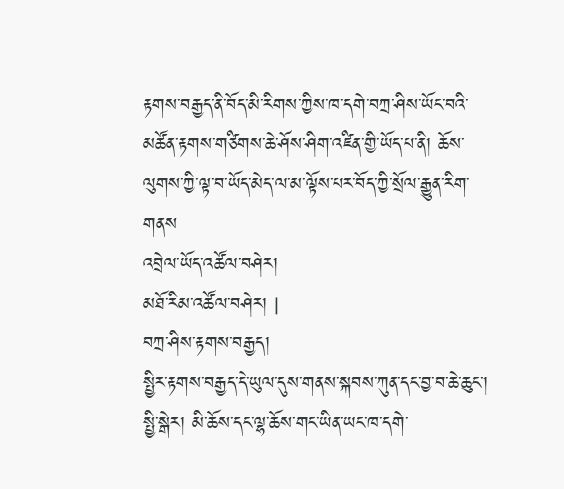རྟགས་བརྒྱད་ནི་བོད་མི་རིགས་ཀྱིས་ཁ་དགེ་བཀྲ་ཤིས་ཡོང་བའི་མཚོན་རྟགས་གཙིགས་ཆེ་ཤོས་ཤིག་འཛིན་གྱི་ཡོད་པ་ནི། ཆོས་ལུགས་ཀྱི་ལྟ་བ་ཡོད་མེད་ལ་མ་ལྟོས་པར་བོད་ཀྱི་སྲོལ་རྒྱུན་རིག་གནས
འབྲེལ་ཡོད་འཚོལ་བཤེར།
མཐོ་རིམ་འཚོལ་བཤེར། |
བཀྲ་ཤིས་རྟགས་བརྒྱད།
སྤྱིར་རྟགས་བརྒྱད་དེ་ཡུལ་དུས་གནས་སྐབས་ཀུན་དང་བྱ་བ་ཆེ་ཆུང་། སྤྱི་སྒེར། མི་ཆོས་དང་ལྷ་ཆོས་གང་ཡིན་ཡང་ཁ་དགེ་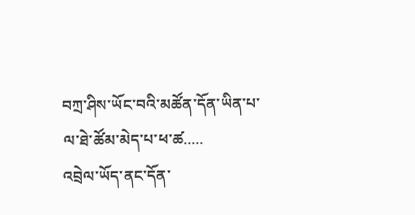བཀྲ་ཤིས་ཡོང་བའི་མཚོན་དོན་ཡིན་པ་ལ་ཐེ་ཚོམ་མེད་པ་ཕ་ཚ.....
འབྲེལ་ཡོད་ནང་དོན་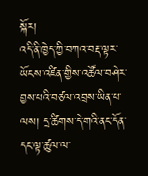སྐོར།
འདི་ནི་ཁྱེད་ཀྱི་བཀའ་བརྡ་ལྟར་ཡོངས་འཛིན་གྱིས་འཚོལ་བཤེར་བྱས་པའི་བཙལ་འབྲས་ཡིན་པ་ལས། དྲ་ཚིགས་དེ་གའི་ནང་དོན་དང་ལྟ་ཚུལ་ལ་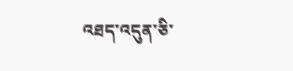འཐད་འདུན་ཅི་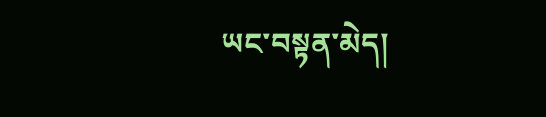ཡང་བསྟན་མེད།